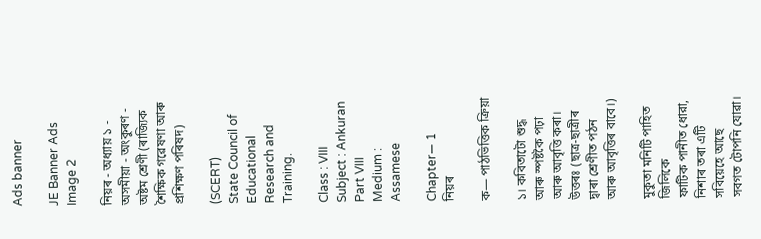Ads banner

JE Banner Ads
Image 2

নিয়ৰ - অধ্যায় ১ - অসমীয়া - অংকুৰণ - অষ্টম শ্ৰেণী (ৰাজ্যিক শৈক্ষিক গৱেষণা আৰু প্ৰশিক্ষণ পৰিষদ)

(SCERT)
State Council of Educational Research and Training.

Class : VIII
Subject : Ankuran Part VIII
Medium : Assamese

Chapter— 1
নিয়ৰ

ক— পাঠভিত্তিক ক্ৰিয়া

১। কবিতাটো শুদ্ধ আৰু স্পষ্টকৈ পঢ়া আৰু আবৃত্তি কৰা।
উত্তৰঃ (ছাত্ৰ-ছাত্ৰীৰ দ্বাৰা শ্ৰেণীত পঠন আৰু আবৃত্তিৰ বাবে।)

মুকুতা মনিটি পাহিত জিলিকে
ফাটিক পানীত ধোরা,
নিশাৰ তৰা এটি সবিয়েহে আছে
সবগত টোপনি যোৱা।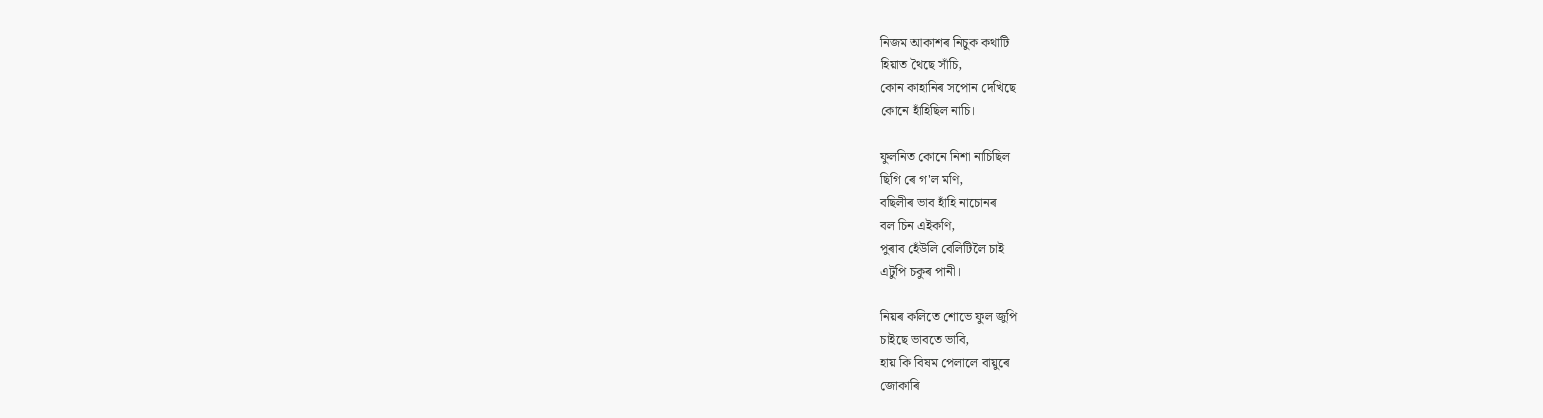নিজম আকাশৰ নিচুক কথাটি
হিয়াত থৈছে সাঁচি,
কোন কাহানিৰ সপোন দেখিছে
কোনে হাঁহিছিল নাচি।

ফুলনিত কোনে নিশা নাচিছিল
ছিগি ৰে গ'ল মণি,
বছিলীৰ ভাব হাঁহি নাচোনৰ
বল চিন এইকণি,
পুৰাব হেঁউলি বেলিটিলৈ চাই
এটুপি চকুৰ পানী।

নিয়ৰ কলিতে শোভে ফুল জুপি
চাইছে ভাবতে ভাবি,
হায় কি বিষম পেলালে বায়ুৰে
জোকাৰি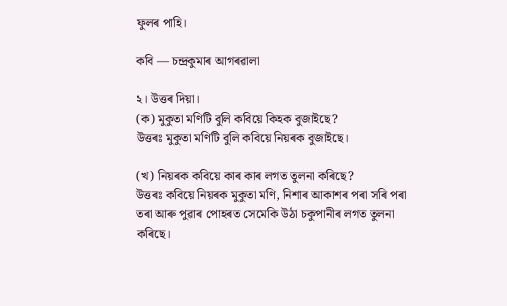ফুলৰ পাহি।

কবি — চন্দ্ৰকুমাৰ আগৰৱালা

২। উত্তৰ দিয়া।
(ক) মুকুতা মণিটি বুলি কবিয়ে কিহক বুজাইছে?
উত্তৰঃ মুকুতা মণিটি বুলি কবিয়ে নিয়ৰক বুজাইছে।

(খ) নিয়ৰক কবিয়ে কাৰ কাৰ লগত তুলনা কৰিছে?
উত্তৰঃ কবিয়ে নিয়ৰক মুকুতা মণি, নিশাৰ আকাশৰ পৰা সৰি পৰা তৰা আৰু পুৱাৰ পোহৰত সেমেকি উঠা চকুপানীৰ লগত তুলনা কৰিছে।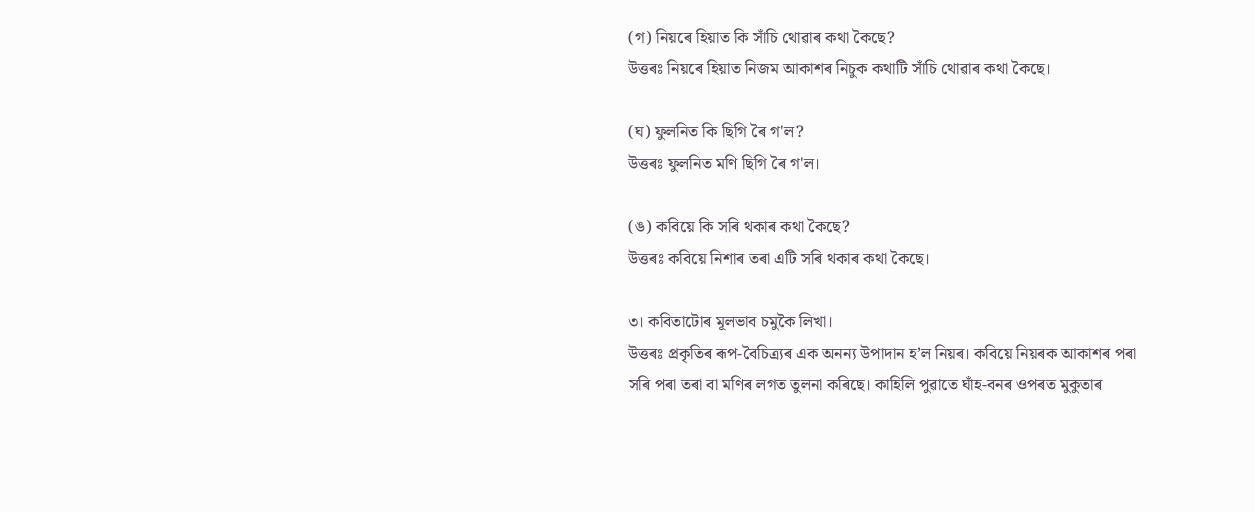(গ) নিয়ৰে হিয়াত কি সাঁচি থোৱাৰ কথা কৈছে?
উত্তৰঃ নিয়ৰে হিয়াত নিজম আকাশৰ নিচুক কথাটি সাঁচি থোৱাৰ কথা কৈছে।

(ঘ) ফুলনিত কি ছিগি ৰৈ গ'ল?
উত্তৰঃ ফুলনিত মণি ছিগি ৰৈ গ'ল।

(ঙ) কবিয়ে কি সৰি থকাৰ কথা কৈছে?
উত্তৰঃ কবিয়ে নিশাৰ তৰা এটি সৰি থকাৰ কথা কৈছে।

৩। কবিতাটোৰ মূলভাব চমুকৈ লিখা।
উত্তৰঃ প্ৰকৃতিৰ ৰূপ-বৈচিত্র্যৰ এক অনন্য উপাদান হ’ল নিয়ৰ। কবিয়ে নিয়ৰক আকাশৰ পৰা সৰি পৰা তৰা বা মণিৰ লগত তুলনা কৰিছে। কাহিলি পুৱাতে ঘাঁহ-বনৰ ওপৰত মুকুতাৰ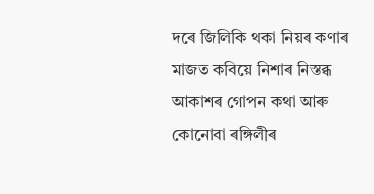দৰে জিলিকি থকা নিয়ৰ কণাৰ মাজত কবিয়ে নিশাৰ নিস্তব্ধ আকাশৰ গোপন কথা আৰু কোনোবা ৰঙ্গিলীৰ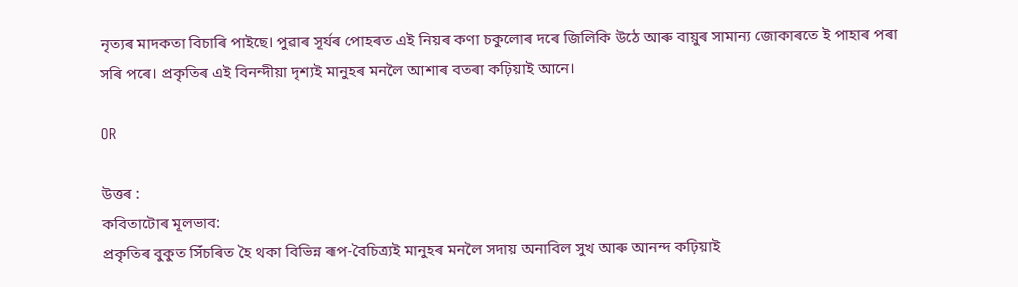নৃত্যৰ মাদকতা বিচাৰি পাইছে। পুৱাৰ সূৰ্যৰ পোহৰত এই নিয়ৰ কণা চকুলোৰ দৰে জিলিকি উঠে আৰু বায়ুৰ সামান্য জোকাৰতে ই পাহাৰ পৰা সৰি পৰে। প্ৰকৃতিৰ এই বিনন্দীয়া দৃশ্যই মানুহৰ মনলৈ আশাৰ বতৰা কঢ়িয়াই আনে।

OR

উত্তৰ :
কবিতাটোৰ মূলভাব:
প্ৰকৃতিৰ বুকুত সিঁচৰিত হৈ থকা বিভিন্ন ৰূপ-বৈচিত্র্যই মানুহৰ মনলৈ সদায় অনাবিল সুখ আৰু আনন্দ কঢ়িয়াই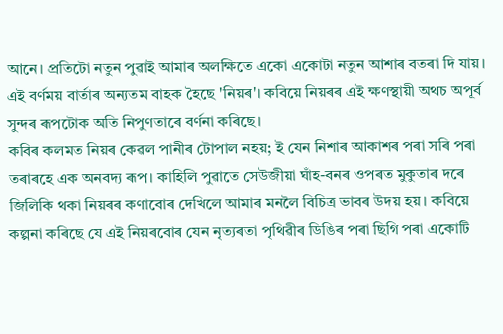আনে। প্ৰতিটো নতুন পুৱাই আমাৰ অলক্ষিতে একো একোটা নতুন আশাৰ বতৰা দি যায়। এই বৰ্ণময় বাৰ্তাৰ অন্যতম বাহক হৈছে 'নিয়ৰ'। কবিয়ে নিয়ৰৰ এই ক্ষণস্থায়ী অথচ অপূৰ্ব সুন্দৰ ৰূপটোক অতি নিপুণতাৰে বৰ্ণনা কৰিছে।
কবিৰ কলমত নিয়ৰ কেৱল পানীৰ টোপাল নহয়; ই যেন নিশাৰ আকাশৰ পৰা সৰি পৰা তৰাৰহে এক অনবদ্য ৰূপ। কাহিলি পুৱাতে সেউজীয়া ঘাঁহ-বনৰ ওপৰত মুকুতাৰ দৰে জিলিকি থকা নিয়ৰৰ কণাবোৰ দেখিলে আমাৰ মনলৈ বিচিত্র ভাবৰ উদয় হয়। কবিয়ে কল্পনা কৰিছে যে এই নিয়ৰবোৰ যেন নৃত্যৰতা পৃথিৱীৰ ডিঙিৰ পৰা ছিগি পৰা একোটি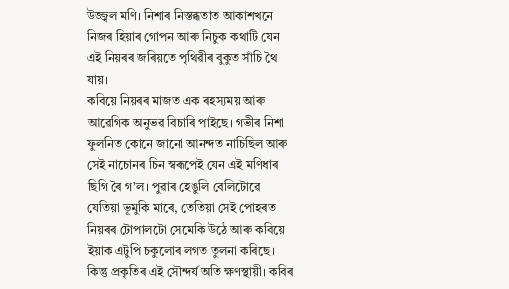উজ্জ্বল মণি। নিশাৰ নিস্তব্ধতাত আকাশখনে নিজৰ হিয়াৰ গোপন আৰু নিচুক কথাটি যেন এই নিয়ৰৰ জৰিয়তে পৃথিৱীৰ বুকুত সাঁচি থৈ যায়।
কবিয়ে নিয়ৰৰ মাজত এক ৰহস্যময় আৰু আৱেগিক অনুভৱ বিচাৰি পাইছে। গভীৰ নিশা ফুলনিত কোনে জানো আনন্দত নাচিছিল আৰু সেই নাচোনৰ চিন স্বৰূপেই যেন এই মণিধাৰ ছিগি ৰৈ গ’ল। পুৱাৰ হেঙুলি বেলিটোৱে যেতিয়া ভূমুকি মাৰে, তেতিয়া সেই পোহৰত নিয়ৰৰ টোপালটো সেমেকি উঠে আৰু কবিয়ে ইয়াক এটুপি চকুলোৰ লগত তুলনা কৰিছে।
কিন্তু প্ৰকৃতিৰ এই সৌন্দৰ্য অতি ক্ষণস্থায়ী। কবিৰ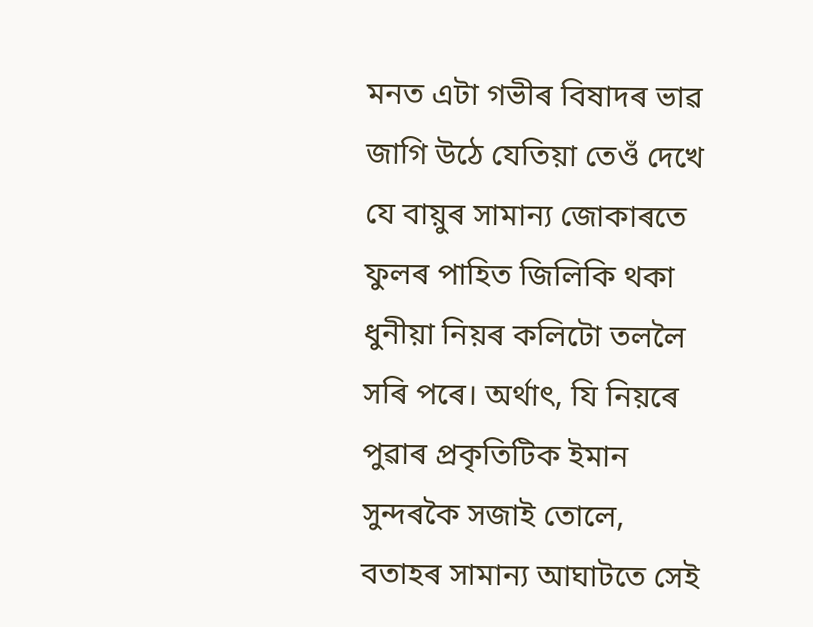মনত এটা গভীৰ বিষাদৰ ভাৱ জাগি উঠে যেতিয়া তেওঁ দেখে যে বায়ুৰ সামান্য জোকাৰতে ফুলৰ পাহিত জিলিকি থকা ধুনীয়া নিয়ৰ কলিটো তললৈ সৰি পৰে। অৰ্থাৎ, যি নিয়ৰে পুৱাৰ প্ৰকৃতিটিক ইমান সুন্দৰকৈ সজাই তোলে, বতাহৰ সামান্য আঘাটতে সেই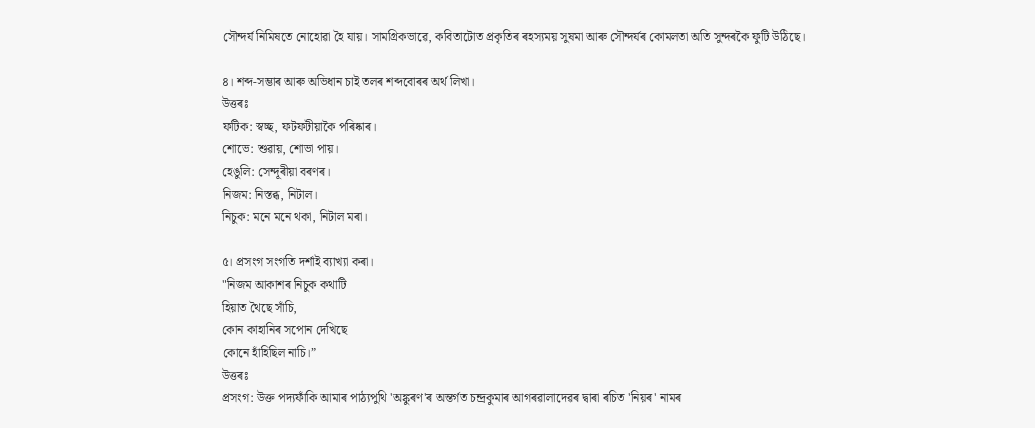সৌন্দৰ্য নিমিষতে নোহোৱা হৈ যায়। সামগ্ৰিকভাৱে, কবিতাটোত প্ৰকৃতিৰ ৰহস্যময় সুষমা আৰু সৌন্দৰ্যৰ কোমলতা অতি সুন্দৰকৈ ফুটি উঠিছে।

৪। শব্দ-সম্ভাৰ আৰু অভিধান চাই তলৰ শব্দবোৰৰ অৰ্থ লিখা।
উত্তৰঃ
ফটিক: স্বচ্ছ, ফটফটীয়াকৈ পৰিষ্কাৰ।
শোভে: শুৱায়, শোভা পায়।
হেঙুলি: সেন্দূৰীয়া বৰণৰ।
নিজম: নিস্তব্ধ, নিটাল।
নিচুক: মনে মনে থকা, নিটাল মৰা।

৫। প্রসংগ সংগতি দর্শাই ব্যাখ্যা কৰা।
"নিজম আকাশৰ নিচুক কথাটি
হিয়াত থৈছে সাঁচি,
কোন কাহানিৰ সপোন দেখিছে
কোনে হাঁহিছিল নাচি।”
উত্তৰঃ
প্ৰসংগ: উক্ত পদ্যফাঁকি আমাৰ পাঠ্যপুথি 'অঙ্কুৰণ'ৰ অন্তৰ্গত চন্দ্ৰকুমাৰ আগৰৱালাদেৱৰ দ্বাৰা ৰচিত 'নিয়ৰ' নামৰ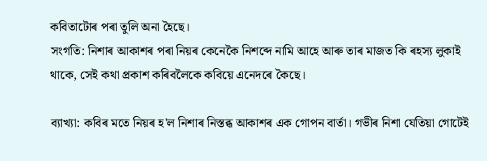কবিতাটোৰ পৰা তুলি অনা হৈছে।
সংগতি: নিশাৰ আকাশৰ পৰা নিয়ৰ কেনেকৈ নিশব্দে নামি আহে আৰু তাৰ মাজত কি ৰহস্য লুকাই থাকে, সেই কথা প্ৰকাশ কৰিবলৈকে কবিয়ে এনেদৰে কৈছে।

ব্যাখ্যা: কবিৰ মতে নিয়ৰ হ'ল নিশাৰ নিস্তব্ধ আকাশৰ এক গোপন বাৰ্তা। গভীৰ নিশা যেতিয়া গোটেই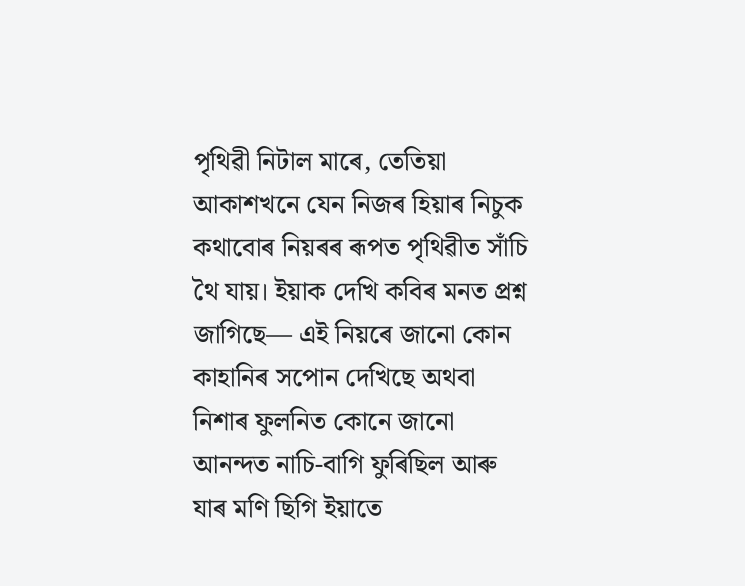পৃথিৱী নিটাল মাৰে, তেতিয়া আকাশখনে যেন নিজৰ হিয়াৰ নিচুক কথাবোৰ নিয়ৰৰ ৰূপত পৃথিৱীত সাঁচি থৈ যায়। ইয়াক দেখি কবিৰ মনত প্ৰশ্ন জাগিছে— এই নিয়ৰে জানো কোন কাহানিৰ সপোন দেখিছে অথবা নিশাৰ ফুলনিত কোনে জানো আনন্দত নাচি-বাগি ফুৰিছিল আৰু যাৰ মণি ছিগি ইয়াতে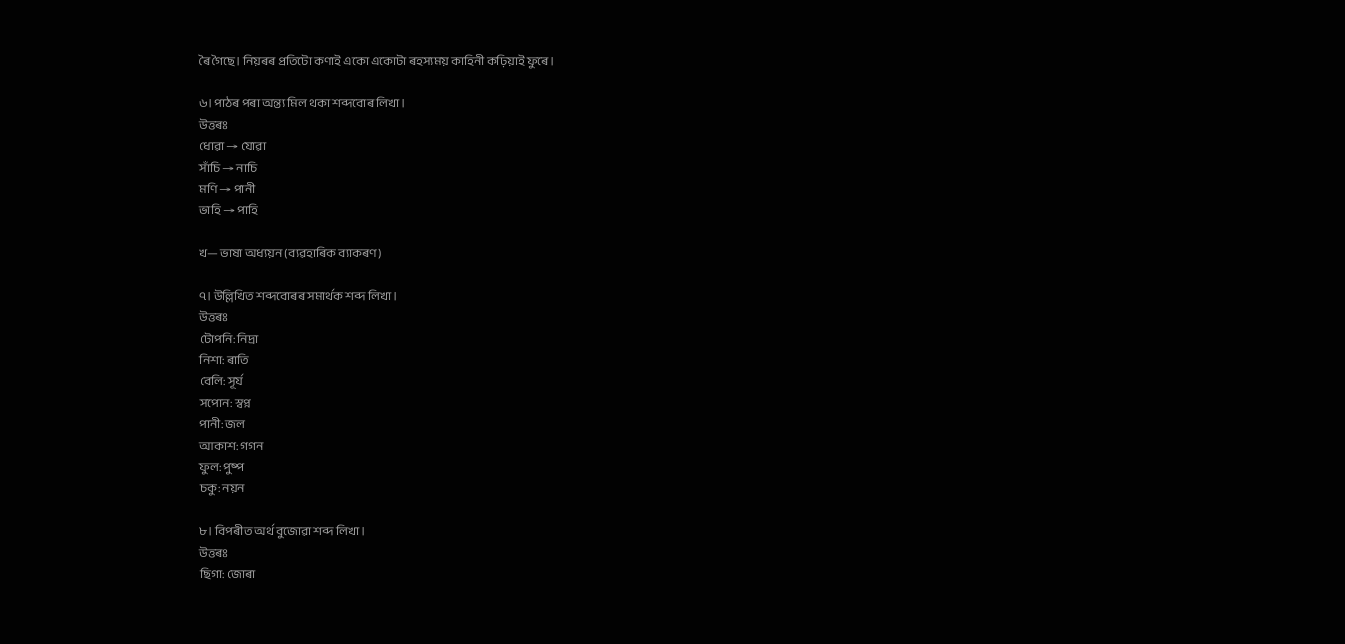ৰৈ গৈছে। নিয়ৰৰ প্ৰতিটো কণাই একো একোটা ৰহস্যময় কাহিনী কঢ়িয়াই ফুৰে।

৬। পাঠৰ পৰা অন্ত্য মিল থকা শব্দবোৰ লিখা।
উত্তৰঃ
ধোৱা → যোৱা
সাঁচি → নাচি
মণি → পানী
ভাহি → পাহি

খ— ভাষা অধ্যয়ন (ব্যৱহাৰিক ব্যাকৰণ)

৭। উল্লিখিত শব্দবোৰৰ সমার্থক শব্দ লিখা।
উত্তৰঃ
টোপনি: নিদ্ৰা
নিশা: ৰাতি
বেলি: সূৰ্য
সপোন: স্বপ্ন
পানী: জল
আকাশ: গগন
ফুল: পুষ্প
চকু: নয়ন

৮। বিপৰীত অৰ্থ বুজোৱা শব্দ লিখা।
উত্তৰঃ
ছিগা: জোৰা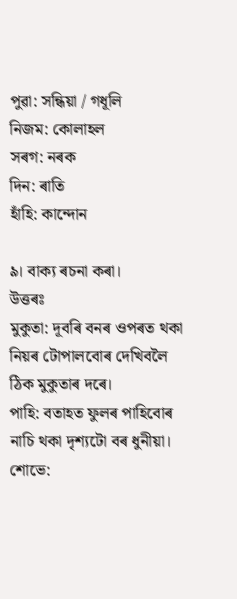পুৱা: সন্ধিয়া / গধূলি
নিজম: কোলাহল
সৰগ: নৰক
দিন: ৰাতি
হাঁহি: কান্দোন

৯। বাক্য ৰচনা কৰা।
উত্তৰঃ
মুকুতা: দূবৰি বনৰ ওপৰত থকা নিয়ৰ টোপালবোৰ দেখিবলৈ ঠিক মুকুতাৰ দৰে।
পাহি: বতাহত ফুলৰ পাহিবোৰ নাচি থকা দৃশ্যটো বৰ ধুনীয়া।
শোভে: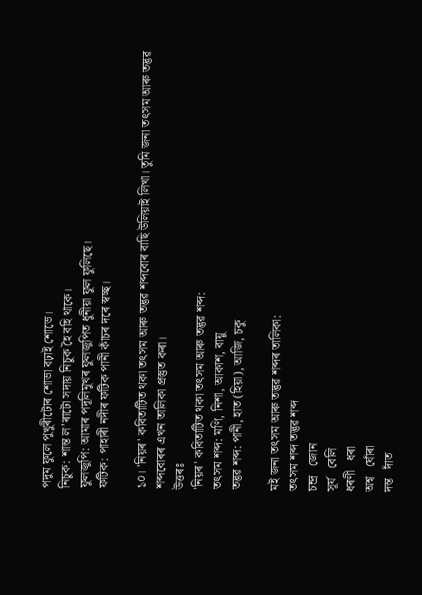পদুম ফুলে পুখুৰীটোৰ শোভা বঢ়াই শোভে।
নিচুক: শান্ত ল’ৰাটো সদায় নিচুক হৈ বহি থাকে।
ফুলজুপি: আমাৰ পদূলিমুখৰ ফুলজুপিত ধুনীয়া ফুল ফুলিছে।
ফটিক: পাহাৰী নদীৰ ফটিক পানী কাঁচৰ দৰে স্বচ্ছ।

১০। 'নিয়ৰ' কবিতাটিত থকা তৎসম আৰু তদ্ভৱ শব্দবোৰ বাছি উলিয়াই লিখা। তুমি জনা তৎসম আৰু তদ্ভৱ শব্দবোৰৰ এখন তালিকা প্রস্তুত কৰা।
উত্তৰঃ
'নিয়ৰ' কবিতাটিত থকা তৎসম আৰু তদ্ভৱ শব্দ:
তৎসম শব্দ: মণি, নিশা, আকাশ, বায়ু
তদ্ভৱ শব্দ: পানী, হাত (হিয়া), আজি, চকু

মই জনা তৎসম আৰু তদ্ভৱ শব্দৰ তালিকা:
তৎসম শব্দ তদ্ভৱ শব্দ
চন্দ্ৰ   জোন
সূৰ্য   বেলি
ধৰণী   ধৰা
অশ্ব   ঘোঁৰা
দন্ত   দাঁত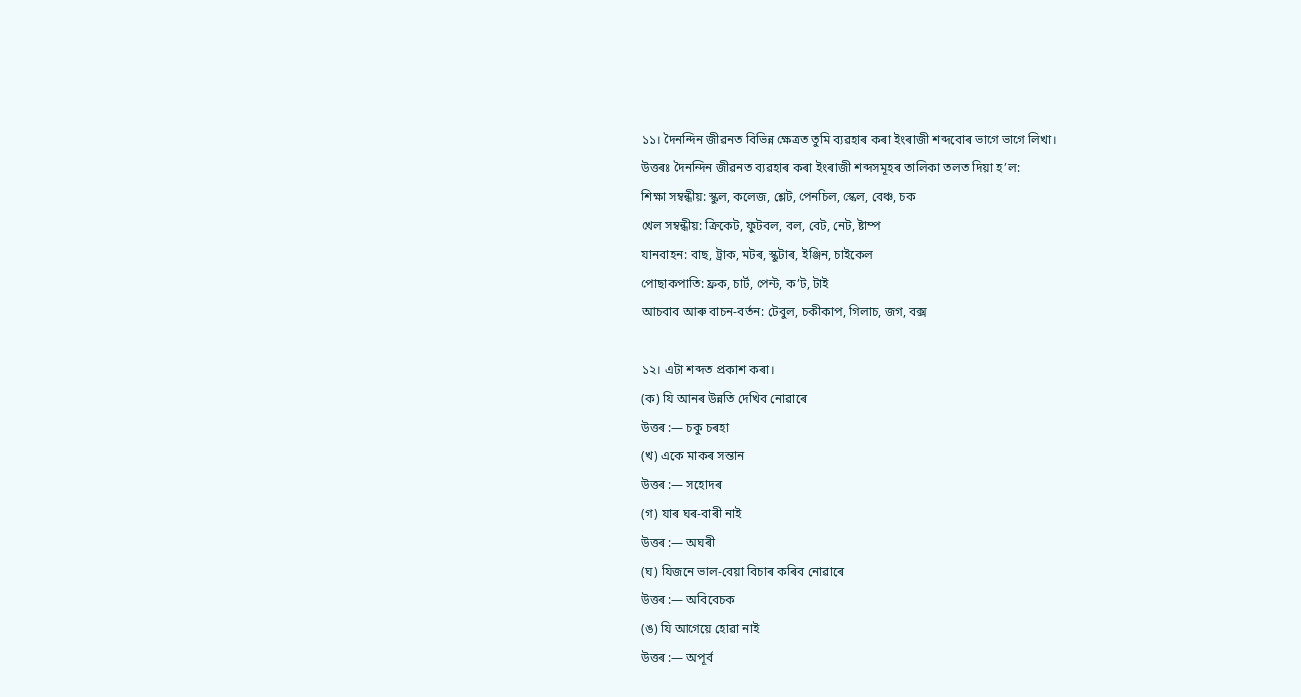১১। দৈনন্দিন জীৱনত বিভিন্ন ক্ষেত্ৰত তুমি ব্যৱহাৰ কৰা ইংৰাজী শব্দবোৰ ভাগে ভাগে লিখা।
উত্তৰঃ দৈনন্দিন জীৱনত ব্যৱহাৰ কৰা ইংৰাজী শব্দসমূহৰ তালিকা তলত দিয়া হ’ল:
শিক্ষা সম্বন্ধীয়: স্কুল, কলেজ, শ্লেট, পেনচিল, স্কেল, বেঞ্চ, চক
খেল সম্বন্ধীয়: ক্রিকেট, ফুটবল, বল, বেট, নেট, ষ্টাম্প
যানবাহন: বাছ, ট্ৰাক, মটৰ, স্কুটাৰ, ইঞ্জিন, চাইকেল
পোছাকপাতি: ফ্রক, চাৰ্ট, পেন্ট, ক’ট, টাই
আচবাব আৰু বাচন-বৰ্তন: টেবুল, চকীকাপ, গিলাচ, জগ, বক্স

১২। এটা শব্দত প্ৰকাশ কৰা।
(ক) যি আনৰ উন্নতি দেখিব নোৱাৰে
উত্তৰ :— চকু চৰহা
(খ) একে মাকৰ সন্তান
উত্তৰ :— সহোদৰ
(গ) যাৰ ঘৰ-বাৰী নাই
উত্তৰ :— অঘৰী
(ঘ) যিজনে ভাল-বেয়া বিচাৰ কৰিব নোৱাৰে
উত্তৰ :— অবিবেচক
(ঙ) যি আগেয়ে হোৱা নাই
উত্তৰ :— অপূৰ্ব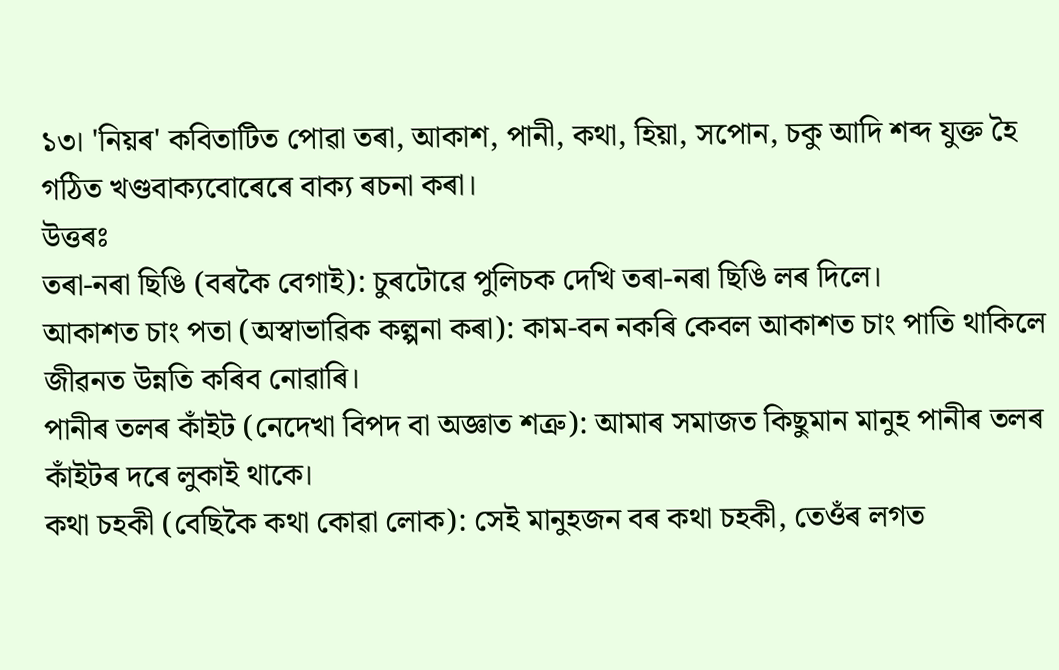১৩। 'নিয়ৰ' কবিতাটিত পোৱা তৰা, আকাশ, পানী, কথা, হিয়া, সপোন, চকু আদি শব্দ যুক্ত হৈ গঠিত খণ্ডবাক্যবোৰেৰে বাক্য ৰচনা কৰা।
উত্তৰঃ
তৰা-নৰা ছিঙি (বৰকৈ বেগাই): চুৰটোৱে পুলিচক দেখি তৰা-নৰা ছিঙি লৰ দিলে।
আকাশত চাং পতা (অস্বাভাৱিক কল্পনা কৰা): কাম-বন নকৰি কেবল আকাশত চাং পাতি থাকিলে জীৱনত উন্নতি কৰিব নোৱাৰি।
পানীৰ তলৰ কাঁইট (নেদেখা বিপদ বা অজ্ঞাত শত্ৰু): আমাৰ সমাজত কিছুমান মানুহ পানীৰ তলৰ কাঁইটৰ দৰে লুকাই থাকে।
কথা চহকী (বেছিকৈ কথা কোৱা লোক): সেই মানুহজন বৰ কথা চহকী, তেওঁৰ লগত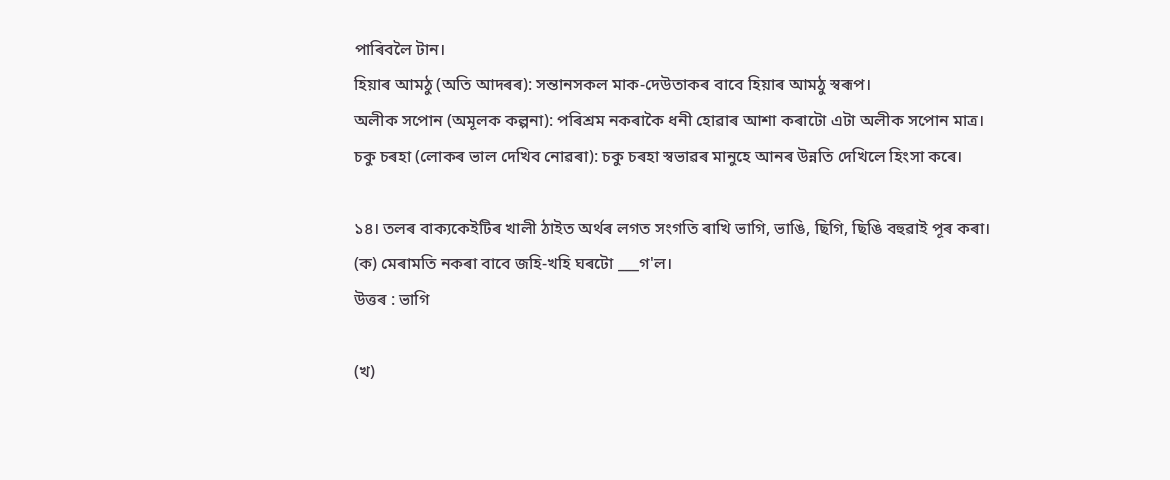পাৰিবলৈ টান।
হিয়াৰ আমঠু (অতি আদৰৰ): সন্তানসকল মাক-দেউতাকৰ বাবে হিয়াৰ আমঠু স্বৰূপ।
অলীক সপোন (অমূলক কল্পনা): পৰিশ্ৰম নকৰাকৈ ধনী হোৱাৰ আশা কৰাটো এটা অলীক সপোন মাত্ৰ।
চকু চৰহা (লোকৰ ভাল দেখিব নোৱৰা): চকু চৰহা স্বভাৱৰ মানুহে আনৰ উন্নতি দেখিলে হিংসা কৰে।

১৪। তলৰ বাক্যকেইটিৰ খালী ঠাইত অৰ্থৰ লগত সংগতি ৰাখি ভাগি, ভাঙি, ছিগি, ছিঙি বহুৱাই পূৰ কৰা।
(ক) মেৰামতি নকৰা বাবে জহি-খহি ঘৰটো ___গ'ল।
উত্তৰ : ভাগি

(খ)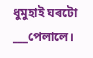ধুমুহাই ঘৰটো ___পেলালে।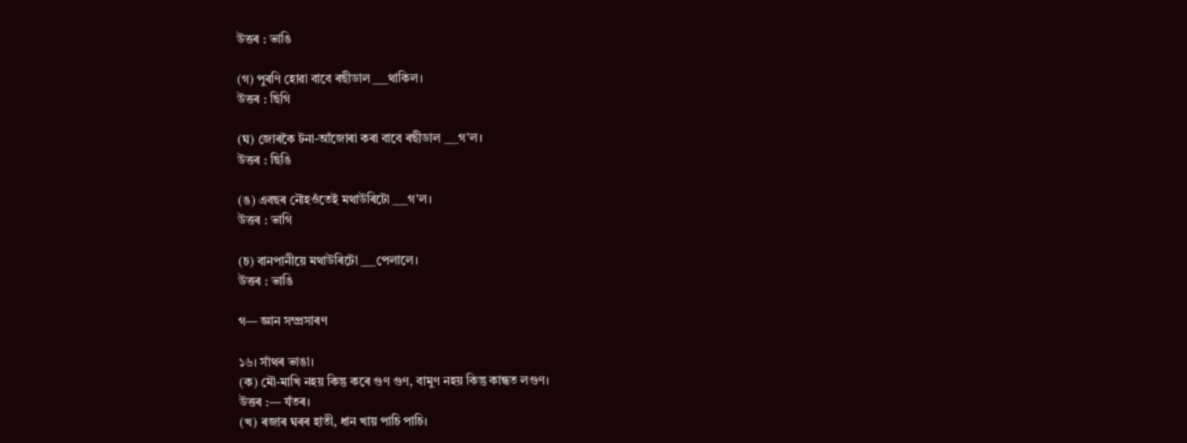উত্তৰ : ভাঙি

(গ) পুৰণি হোৱা বাবে ৰছীডাল ___থাকিল।
উত্তৰ : ছিগি

(ঘ) জোৰকৈ টনা-আঁজোৰা কৰা বাবে ৰছীডাল ___গ'ল।
উত্তৰ : ছিঙি

(ঙ) এবছৰ নৌহওঁতেই মথাউৰিটো ___গ'ল।
উত্তৰ : ভাগি

(চ) বানপানীয়ে মথাউৰিটো ___পেলালে।
উত্তৰ : ভাঙি

গ— জ্ঞান সম্প্ৰসাৰণ

১৬। সাঁথৰ ভাঙা।
(ক) মৌ-মাখি নহয় কিন্তু কৰে গুণ গুণ, বামুণ নহয় কিন্তু কান্ধত লগুণ।
উত্তৰ :— যঁতৰ।
(খ) ৰজাৰ ঘৰৰ হাতী, ধান খায় পাচি পাচি।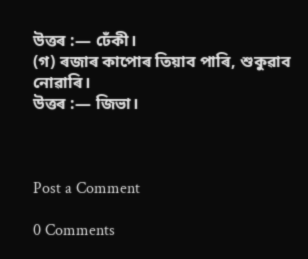উত্তৰ :— ঢেঁকী।
(গ) ৰজাৰ কাপোৰ তিয়াব পাৰি, শুকুৱাব নোৱাৰি।
উত্তৰ :— জিভা।



Post a Comment

0 Comments